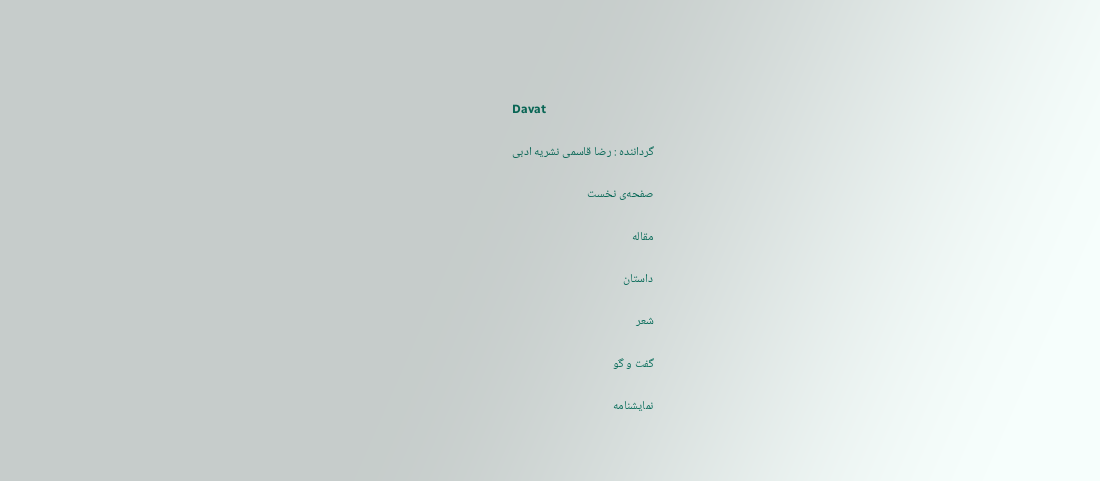Davat

گرداننده : رضا قاسمی نشريه ادبی

صفحه‌ی نخست

مقاله

داستان

شعر

گفت و گو

نمايشنامه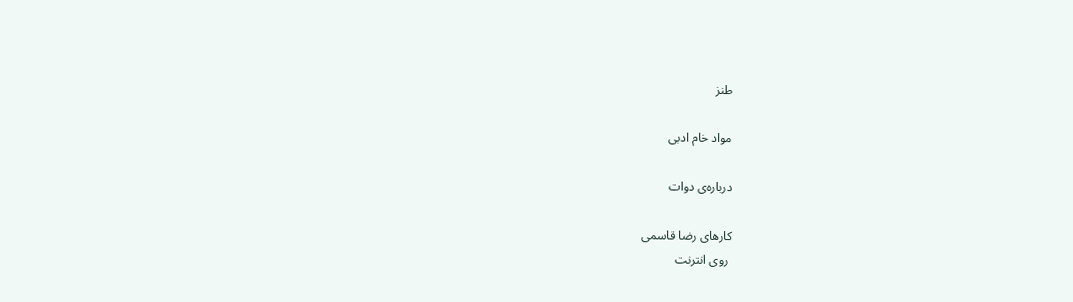طنز

مواد خام ادبی

درباره‌ی دوات

کارهای رضا قاسمی
 روی انترنت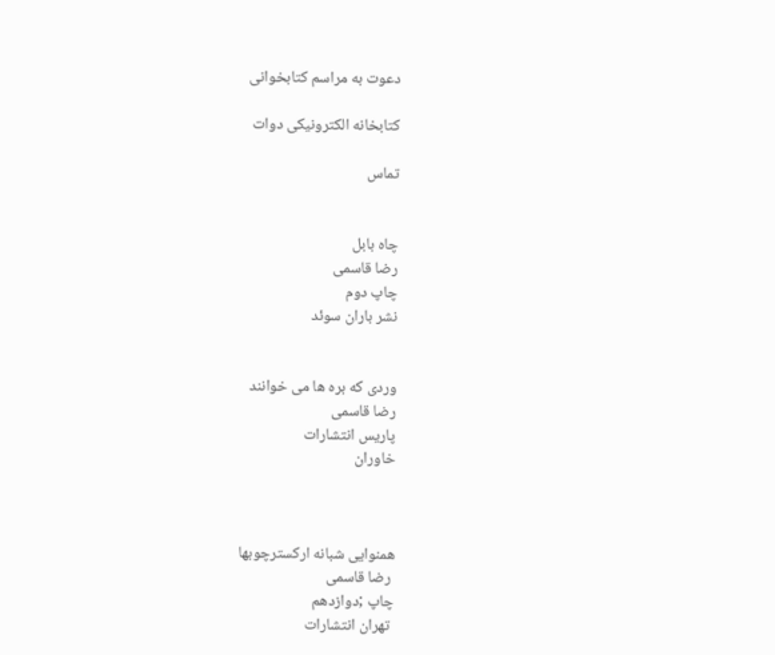دعوت به مراسم کتابخوانی

کتابخانه الکترونيکی دوات

تماس


چاه بابل
رضا قاسمی
چاپ دوم
نشر باران سوئد


وردی که بره ها می خوانند
رضا قاسمی
پاريس انتشارات
خاوران



همنوايی شبانه ارکسترچوبها
 رضا قاسمی
چاپ ;دوازدهم
 تهران انتشارات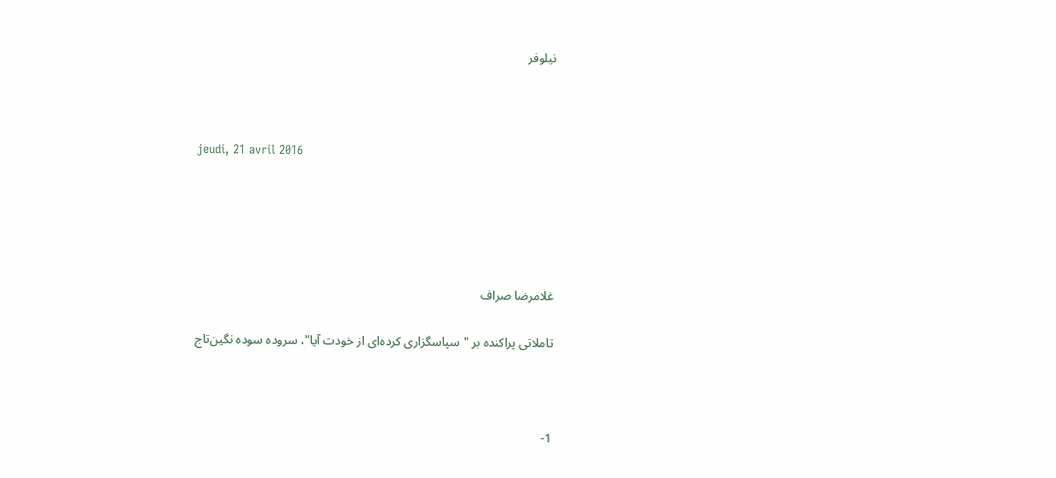نيلوفر



jeudi, 21 avril 2016





غلامرضا صراف

تاملاتی پراکنده بر "سپاسگزاری کرده‌ای از خودت آیا"، سروده سوده نگین‌تاج



1-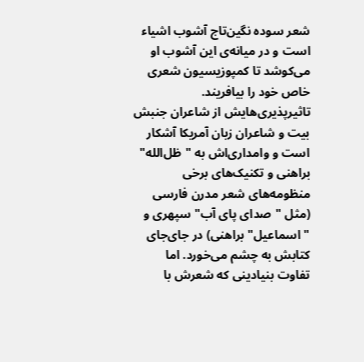شعر سوده نگین‌تاج آشوب اشیاء است و در میانه‌ی این آشوب او می‌کوشد تا کمپوزیسیون شعری خاص خود را بیافریند. تاثیرپذیری‌هایش از شاعران جنبش بیت و شاعران زبان آمریکا آشکار است و وامداری‌اش به "ظل‌الله" براهنی و تکنیک‌های برخی منظومه‌های شعر مدرن فارسی (مثل "صدای پای آب" سپهری و "اسماعیل" براهنی) در جای‌جای کتابش به چشم می‌خورد. اما تفاوت بنیادینی که شعرش با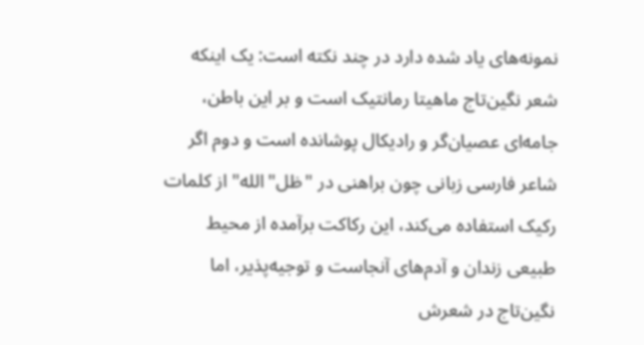نمونه‌های یاد شده دارد در چند نکته است: یک اینکه شعر نگین‌تاج ماهیتا رمانتیک است و بر این باطن، جامه‌ای عصیان‌گر و رادیکال پوشانده است و دوم اگر شاعر فارسی زبانی چون براهنی در "ظل"الله" از کلمات رکیک استفاده می‌کند، این رکاکت برآمده از محیط طبیعی زندان و آدم‌های آنجاست و توجیه‌پذیر، اما نگین‌تاج در شعرش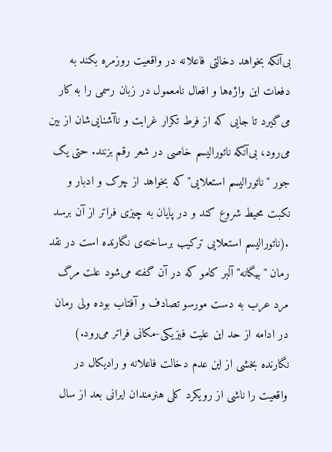بی‌آنکه بخواهد دخالتی فاعلانه در واقعیت روزمره بکند به دفعات این واژه‌ها و افعال نامعمول در زبان رسمی را به کار می‌گیرد تا جایی که از فرط تکرار غرابت و ناآشنایی‌شان از بین می‌رود، بی‌آنکه ناتورالیسم خاصی در شعر رقم بزنند. حتی یک جور "ناتورالیسم استعلایی" که بخواهد از چرک و ادبار و نکبت محیط شروع کند و در پایان به چیزی فراتر از آن برسد .(ناتورالیسم استعلایی ترکیب برساخته‌ی نگارنده است در نقد رمان "بیگانه" آلبر کامو که در آن گفته می‌شود علت مرگ مرد عرب به دست مورسو تصادف و آفتاب بوده ولی رمان در ادامه از حد این علیت فیزیکی-مکانی فراتر می‌رود.) نگارنده بخشی از این عدم دخالت فاعلانه و رادیکال در واقعیت را ناشی از رویکرد کلی هنرمندان ایرانی بعد از سال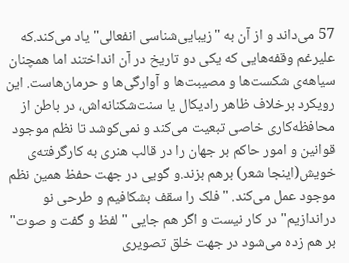57 می‌داند و از آن به "زیبایی‌شناسی انفعالی" یاد می‌کند.که علیرغم وقفه‌هایی که یکی دو تاریخ در آن انداختند اما همچنان سیاهه‌ی شکست‌ها و مصیبت‌ها و آوارگی‌ها و حرمان‌هاست. این رویکرد برخلاف ظاهر رادیکال یا سنت‌شکنانه‌اش، در باطن از محافظه‌کاری خاصی تبعیت می‌کند و نمی‌کوشد تا نظم موجود قوانین و امور حاکم بر جهان را در قالب هنری به کارگرفته‌ی خویش(اینجا شعر) برهم بزند.و گویی در جهت حفظ همین نظم موجود عمل می‌کند. "فلک را سقف بشکافیم و طرحی نو دراندازیم" در کار نیست و اگر هم جایی "لفظ و گفت و صوت" بر هم زده می‌شود در جهت خلق تصویری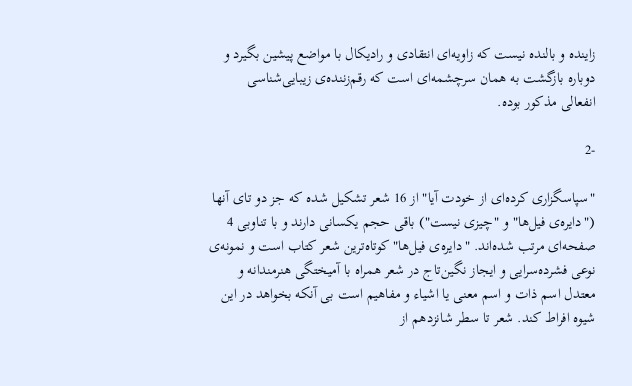زاینده و بالنده نیست که زاویه‌ای انتقادی و رادیکال با مواضع پیشین بگیرد و دوباره بازگشت به همان سرچشمه‌ای است که رقم‌زننده‌ی زیبایی‌شناسی انفعالی مذکور بوده.

-2

"سپاسگزاری کرده‌ای از خودت آیا" از 16 شعر تشکیل شده که جز دو تای آنها ("دایره‌ی فیل‌ها" و "چیزی نیست") باقی حجم یکسانی دارند و با تناوبی 4 صفحه‌ای مرتب شده‌اند. "دایره‌ی فیل‌ها" کوتاه‌ترین شعر کتاب است و نمونه‌ی نوعی فشرده‌سرایی و ایجاز نگین‌تاج در شعر همراه با آمیختگی هنرمندانه و معتدل اسم ذات و اسم معنی یا اشیاء و مفاهیم است بی آنکه بخواهد در این شیوه افراط کند. شعر تا سطر شانزدهم از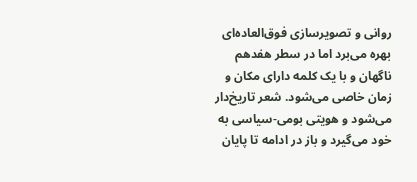روانی و تصویرسازی فوق‌العاده‌ای بهره می‌برد اما در سطر هفدهم ناگهان و با یک کلمه دارای مکان و زمان خاصی می‌شود. شعر تاریخ‌دار می‌شود و هویتی بومی-سیاسی به خود می‌گیرد و باز در ادامه تا پایان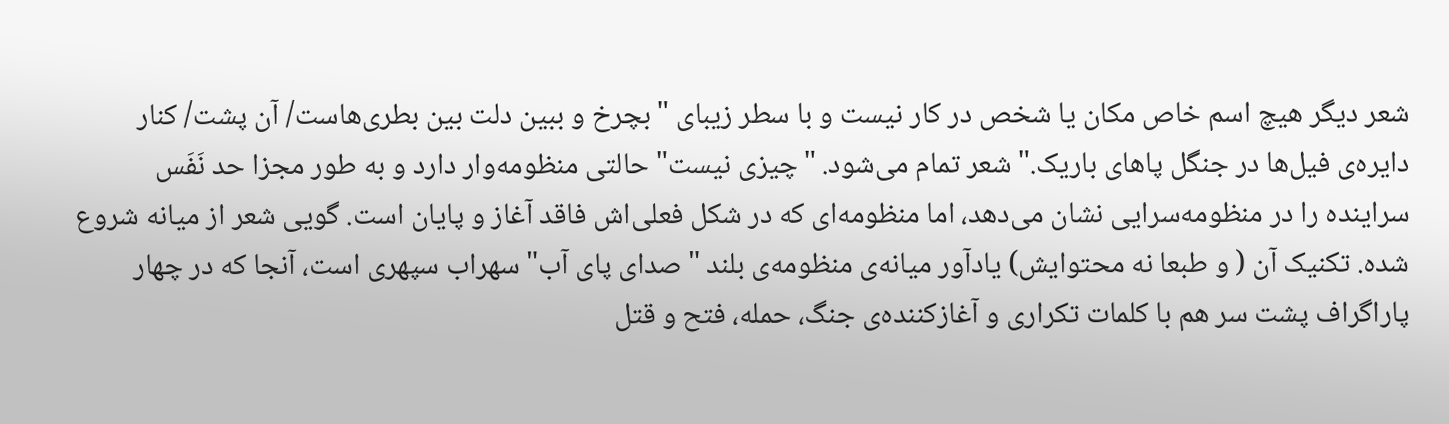شعر دیگر هیچ اسم خاص مکان یا شخص در کار نیست و با سطر زیبای "بچرخ و ببین دلت بین بطری‌هاست/ آن پشت/ کنار دایره‌ی فیل‌ها در جنگل پاهای باریک." شعر تمام می‌شود. "چیزی نیست" حالتی منظومه‌وار دارد و به طور مجزا حد نَفَس سراینده را در منظومه‌سرایی نشان می‌دهد، اما منظومه‌ای که در شکل فعلی‌اش فاقد آغاز و پایان است. گویی شعر از میانه شروع شده. تکنیک آن ( و طبعا نه محتوایش) یادآور میانه‌ی منظومه‌ی بلند "صدای پای آب" سهراب سپهری است، آنجا که در چهار پاراگراف پشت سر هم با کلمات تکراری و آغازکننده‌ی جنگ، حمله، فتح و قتل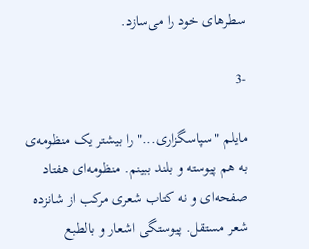سطرهای خود را می‌سازد.

-3

مایلم "سپاسگزاری..." را بیشتر یک منظومه‌ی به هم پیوسته و بلند ببینم. منظومه‌ای هفتاد صفحه‌ای و نه کتاب شعری مرکب از شانزده شعر مستقل. پیوستگی اشعار و بالطبع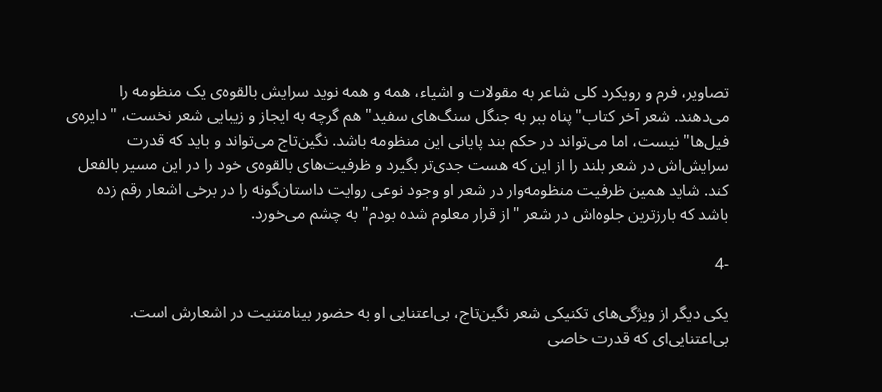تصاویر، فرم و رویکرد کلی شاعر به مقولات و اشیاء، همه و همه نوید سرایش بالقوه‌ی یک منظومه را می‌دهند. شعر آخر کتاب"پناه ببر به جنگل سنگ‌های سفید" هم گرچه به ایجاز و زیبایی شعر نخست، "دایره‌ی فیل‌ها" نیست، اما می‌تواند در حکم بند پایانی این منظومه باشد. نگین‌تاج می‌تواند و باید که قدرت سرایش‌اش در شعر بلند را از این که هست جدی‌تر بگیرد و ظرفیت‌های بالقوه‌ی خود را در این مسیر بالفعل کند. شاید همین ظرفیت منظومه‌وار در شعر او وجود نوعی روایت داستان‌گونه را در برخی اشعار رقم زده باشد که بارزترین جلوه‌اش در شعر "از قرار معلوم شده بودم" به چشم می‌خورد.

-4

یکی دیگر از ویژگی‌های تکنیکی شعر نگین‌تاج، بی‌اعتنایی او به حضور بینامتنیت در اشعارش است. بی‌اعتنایی‌ای که قدرت خاصی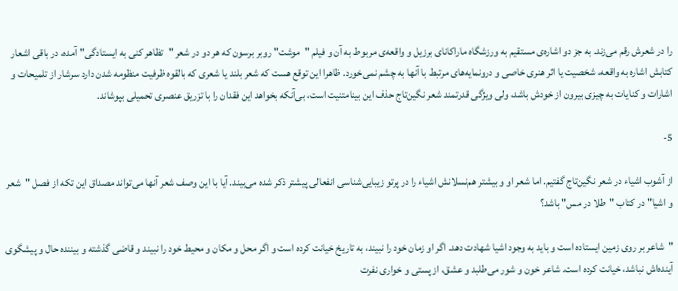را در شعرش رقم می‌زند. به جز دو اشاره‌ی مستقیم به ورزشگاه ماراکانای برزیل و واقعه‌ی مربوط به آن و فیلم "موشت" روبر برسون که هر دو در شعر "تظاهر کنی به ایستادگی" آمده، در باقی اشعار کتابش اشاره به واقعه، شخصیت یا اثر هنری خاصی و درونمایه‌های مرتبط با آنها به چشم نمی‌خورد. ظاهرا این توقع هست که شعر بلند یا شعری که بالقوه ظرفیت منظومه شدن دارد سرشار از تلمیحات و اشارات و کنایات به چیزی بیرون از خودش باشد، ولی ویژگی قدرتمند شعر نگین‌تاج حذف این بینامتنیت است، بی‌آنکه بخواهد این فقدان را با تزریق عنصری تحمیلی بپوشاند.

5-

از آشوب اشیاء در شعر نگین‌تاج گفتیم. اما شعر او و بیشتر هم‌نسلانش اشیاء را در پرتو زیبایی‌شناسی انفعالی پیشتر ذکر شده می‌بیند. آیا با این وصف شعر آنها می‌تواند مصداق این تکه از فصل "شعر و اشیا" در کتاب "طلا در مس" باشد؟

"شاعر بر روی زمین ایستاده است و باید به وجود اشیا شهادت دهد. اگر او زمان خود را نبیند، به تاریخ خیانت کرده است و اگر محل و مکان و محیط خود را نبیند و قاضی گذشته و بیننده حال و پیشگوی آینده‌اش نباشد، خیانت کرده است. شاعر خون و شور می‌طلبد و عشق، از پستی و خواری نفرت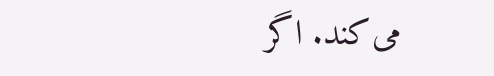می‌کند. اگر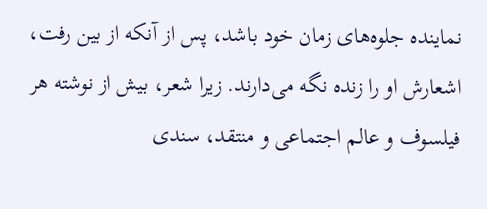نماینده جلوه‌های زمان خود باشد، پس از آنکه از بین رفت، اشعارش او را زنده نگه می‌دارند. زیرا شعر، بیش از نوشته هر فیلسوف و عالم اجتماعی و منتقد، سندی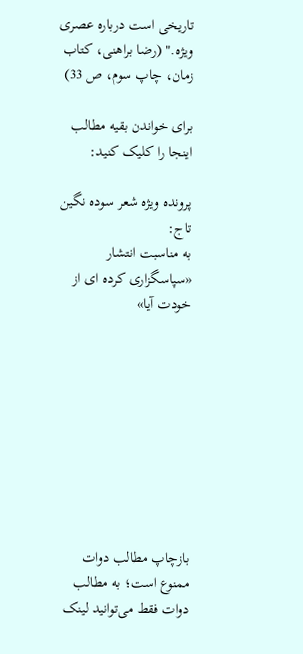تاریخی است درباره عصری ویژه." (رضا براهنی، کتاب زمان، چاپ سوم، ص 33)

برای خواندن بقیه مطالب اینجا را کلیک کنید:

پرونده ویژه شعر سوده نگین تاج:
به مناسبت انتشار «سپاسگزاری کرده ای از خودت آیا»









بازچاپ مطالب دوات ممنوع است؛ به مطالب دوات فقط می‌توانید لینک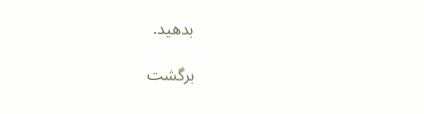بدهید.

برگشت